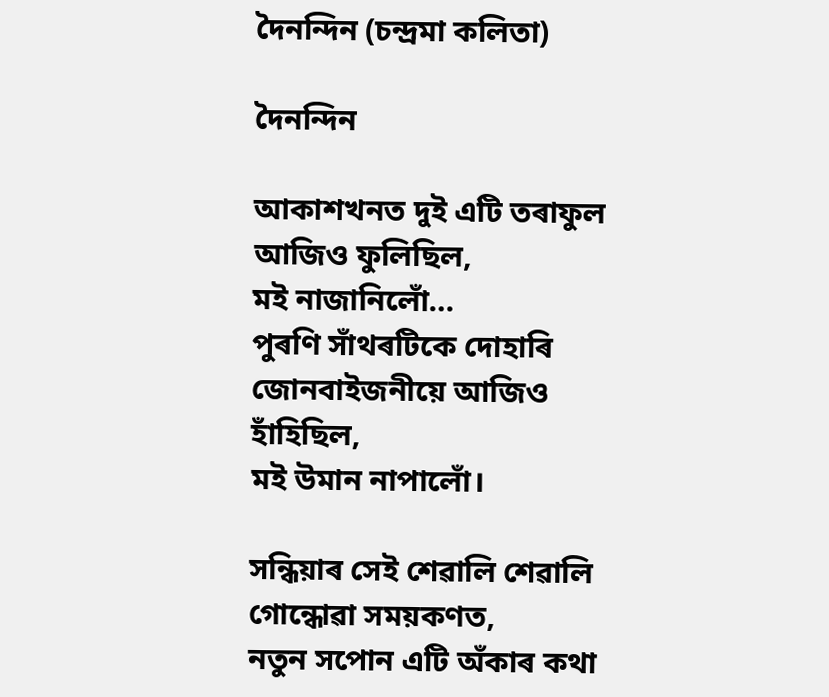দৈনন্দিন (চন্দ্ৰমা কলিতা)

দৈনন্দিন

আকাশখনত দুই এটি তৰাফুল আজিও ফুলিছিল,
মই নাজানিলোঁ…
পুৰণি সাঁথৰটিকে দোহাৰি জোনবাইজনীয়ে আজিও হাঁহিছিল,
মই উমান নাপালোঁ।

সন্ধিয়াৰ সেই শেৱালি শেৱালি গোন্ধোৱা সময়কণত,
নতুন সপোন এটি অঁকাৰ কথা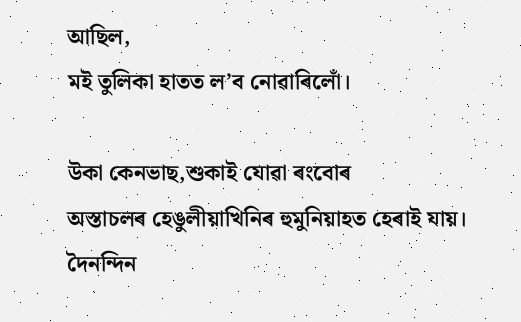আছিল,
মই তুলিকা হাতত ল’ব নোৱাৰিলোঁ।

উকা কেনভাছ,শুকাই যোৱা ৰংবোৰ
অস্তাচলৰ হেঙুলীয়াখিনিৰ হুমুনিয়াহত হেৰাই যায়।
দৈনন্দিন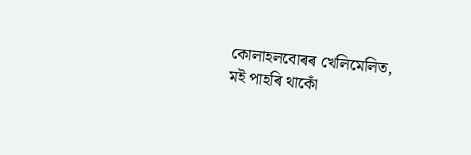কোলাহলবোৰৰ খেলিমেলিত,
মই পাহৰি থাকোঁ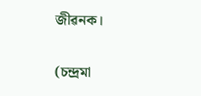জীৱনক।

(চন্দ্ৰমা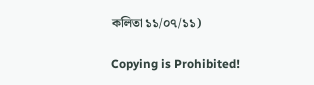কলিতা ১১/০৭/১১)

Copying is Prohibited!